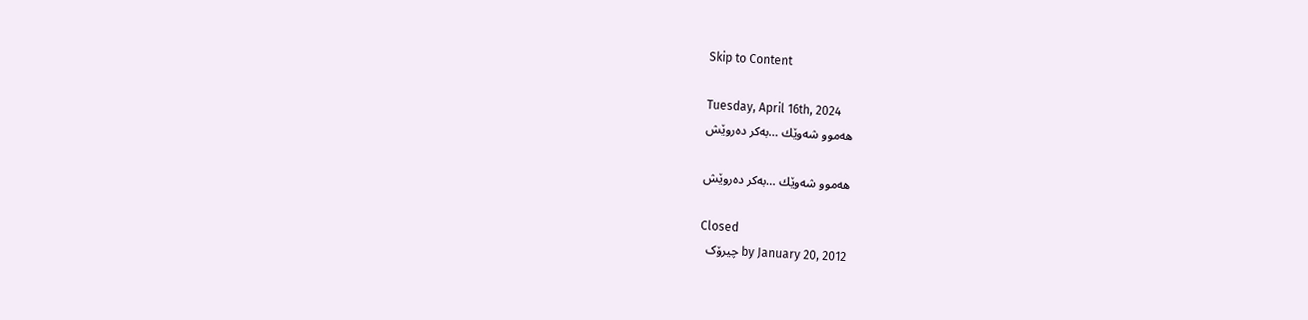Skip to Content

Tuesday, April 16th, 2024
هه‌موو شه‌وێك …به‌كر ده‌روێش

هه‌موو شه‌وێك …به‌كر ده‌روێش

Closed
by January 20, 2012 چیرۆک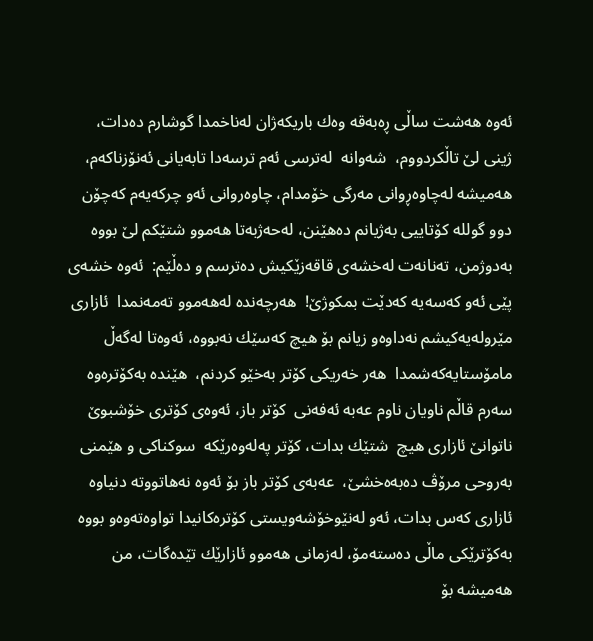ئه‌وه‌ هه‌شت ساڵی ڕه‌به‌قه‌ وه‌ك باریكه‌ژان له‌ناخمدا گوشارم ده‌دات، ژینی لێ تاڵكردووم،  شه‌وانه‌  له‌ترسی ئه‌م ترسه‌دا تابه‌یانی ئه‌نۆزناكه‌م،  هه‌میشه‌ له‌چاوه‌ڕوانی مه‌رگی خۆمدام، چاوه‌روانی ئه‌و چركه‌یه‌م كه‌چۆن دوو گولله‌ كۆتاییی به‌ژیانم ده‌هێنن، له‌حه‌ژبه‌تا هه‌موو شتێكم لێ بووه‌ به‌دوژمن، ته‌نانه‌ت له‌خشه‌ی قاقه‌زێكیش ده‌ترسم و ده‌ڵێم:  ئه‌وه‌ خشه‌ی پێی ئه‌و كه‌سه‌یه‌ كه‌دێت بمكوژێ!  هه‌رچه‌نده‌ له‌هه‌موو ته‌مه‌نمدا  ئازاری مێروله‌یه‌كیشم نه‌داوه‌و زیانم بۆ هیچ كه‌سێك نه‌بووه‌، ئه‌وه‌تا له‌گه‌ڵ مامۆستایه‌كه‌شمدا  هه‌ر خه‌ریكی كۆتر به‌خێو كردنم،  هێنده‌ به‌كۆتره‌وه‌ سه‌رم قاڵم ناویان ناوم عه‌به‌ ئه‌فه‌نی  كۆتر باز، ئه‌وه‌ی كۆتری خۆشبوێ ناتوانێ ئازاری هیچ  شتێك بدات، كۆتر په‌له‌وه‌رێكه‌  سوكناكی و هێمنی به‌روحی مرۆڤ ده‌به‌ه‌خشێ،  عه‌به‌ی كۆتر باز بۆ ئه‌وه‌ نه‌هاتووته‌ دنیاوه‌ ئازاری كه‌س بدات، ئه‌و له‌نێوخۆشه‌ویستی كۆتره‌كانیدا تواوه‌ته‌وه‌و بووه‌ به‌كۆترێكی ماڵی ده‌سته‌مۆ، له‌زمانی هه‌موو ئازارێك تێده‌گات، من هه‌میشه‌ بۆ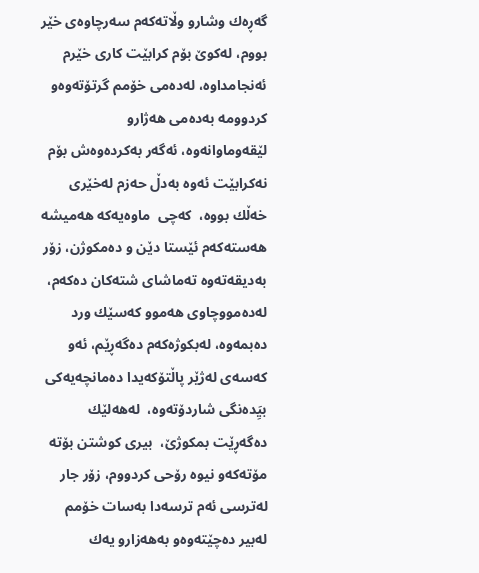گه‌ڕه‌ك وشارو وڵاته‌كه‌م سه‌رچاوه‌ی خێر بووم، له‌كوێ بۆم كرابێت كاری خێرم ئه‌نجامداوه‌، له‌ده‌می خۆمم گرتۆته‌وه‌و كردوومه‌ به‌ده‌می هه‌ژارو لێقه‌وماوانه‌وه‌، ئه‌گه‌ر به‌كرده‌وه‌ش بۆم نه‌كرابێت ئه‌وه‌ به‌دڵ حه‌زم له‌خێری خه‌ڵك بووه‌،  كه‌چی  ماوه‌یه‌كه‌ هه‌میشه‌ هه‌سته‌كه‌م ئێستا دێن و ده‌مكوژن، زۆر به‌دیقه‌ته‌وه‌ ته‌ماشای شته‌كان ده‌كه‌م،  له‌ده‌مووچاوی هه‌موو كه‌سێك ورد ده‌بمه‌وه‌، له‌بكوژه‌كه‌م ده‌گه‌ڕێم، ئه‌و كه‌سه‌ی له‌ژێر پاڵتۆكه‌یدا ده‌مانچه‌یه‌كی بیَِده‌نگی شاردۆته‌وه‌،  له‌هه‌لێك ده‌گه‌ڕێت بمكوژێ،  بیری كوشتن بۆته‌ مۆته‌كه‌و نیوه‌ رۆحی كردووم، زۆر جار له‌ترسی ئه‌م ترسه‌دا به‌سات خۆمم له‌بیر ده‌چێته‌وه‌و به‌هه‌زارو یه‌ك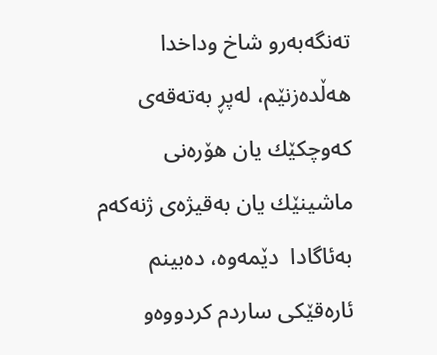ته‌نگه‌به‌رو شاخ وداخدا هه‌ڵده‌زنێم، له‌پڕ به‌ته‌قه‌ی كه‌وچكێك یان هۆره‌نی ماشینێك یان به‌قیژه‌ی ژنه‌كه‌م  به‌ئاگادا  دێمه‌وه‌، ده‌بینم ئاره‌قێكی ساردم كردووه‌و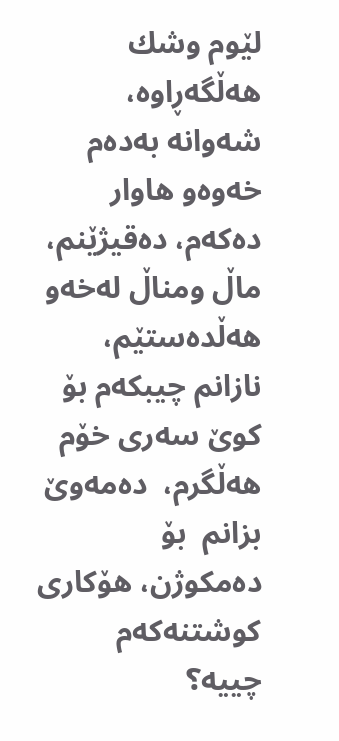لێوم وشك هه‌ڵگه‌ڕاوه‌،  شه‌وانه‌ به‌ده‌م خه‌وه‌و هاوار ده‌كه‌م، ده‌قیژێنم، ماڵ ومناڵ له‌خه‌و هه‌ڵده‌ستێم، نازانم چیبكه‌م بۆ كوێ سه‌ری خۆم هه‌ڵگرم،  ده‌مه‌وێ بزانم  بۆ ده‌مكوژن، هۆكاری كوشتنه‌كه‌م چییه‌؟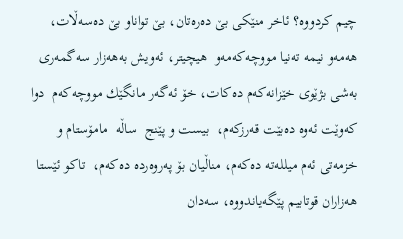چیم كردووه‌؟ ئاخر منێكی بێ ده‌ره‌تان، بێ تواناو بێ ده‌سه‌ڵات، هه‌مه‌و نیمه‌ ته‌نیا مووچه‌كه‌مه‌و  هیچیتر، ئه‌ویش به‌هه‌زار سه‌گمه‌ری به‌شی بژێوی خێزانه‌كه‌م ده‌كات، خۆ ئه‌گه‌ر مانگێك مووچه‌كه‌م  دوا كه‌وێت ئه‌وه‌ ده‌بێت قه‌رزكه‌م،  بیست و پێنج  ساڵه‌  مامۆستام و خزمه‌تی ئه‌م میلله‌ته‌ ده‌كه‌م، مناڵیان بۆ په‌روه‌رده‌ ده‌كه‌م،  تاكو ئێستا هه‌زاران قوتابیم پێگه‌یاندووه‌، سه‌دان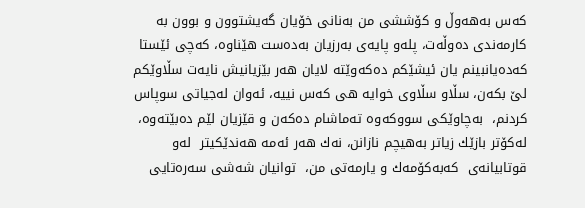كه‌س به‌هه‌وڵ و كۆششی من به‌نانی خۆیان گه‌یشتوون و بوون به‌ كارمه‌ندی ده‌وڵه‌ت، پله‌و پایه‌ی به‌رزیان به‌ده‌ست هێناوه‌، كه‌چی ئێستا كه‌ده‌یانبینم یان ئیشێكم ده‌كه‌وێته‌ لایان هه‌ر بێزیانیش نایه‌ت سڵاوێكم لێ بكه‌ن، سڵاو سڵاوی خوایه‌ هی كه‌س نییه‌، ئه‌وان له‌جیاتی سوپاس كردنم،  به‌چاوێكی سووكه‌وه‌ ته‌ماشام ده‌كه‌ن و قێزیان لێم ده‌بێته‌وه‌، له‌كۆتر بازێك زیاتر به‌هیچم نازانن، نه‌ك هه‌ر ئه‌مه‌ هه‌ندێكیتر  له‌و قوتابیانه‌ی  كه‌به‌كۆمه‌ك و یارمه‌تی من،  توانیان شه‌شی سه‌ره‌تایی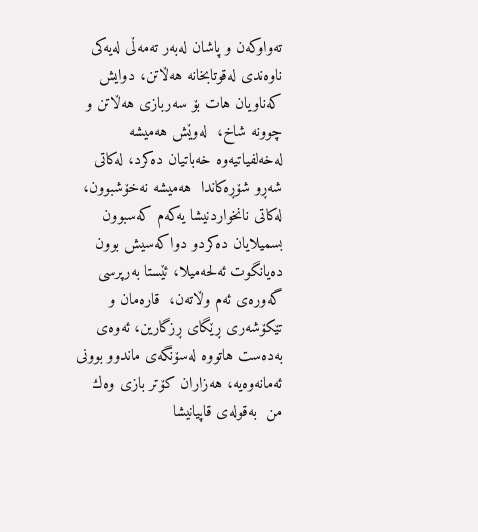ته‌واوكه‌ن و پاشان له‌به‌ر ته‌مه‌ڵی له‌یه‌كی ناوه‌ندی له‌قوتابخانه‌ هه‌ڵاتن، دوایش كه‌ناویان هات بۆ سه‌ربازی هه‌ڵاتن و چوونه‌ شاخ،  له‌وێش هه‌میشه‌ له‌خه‌لفیاتیه‌وه‌ خه‌باتیان ده‌كرد، له‌كاتی شه‌ڕو شۆڕه‌كاندا  هه‌میشه‌ نه‌خۆشبوون، له‌كاتی نانخواردنیشا یه‌كه‌م كه‌سبوون بسمیلایان ده‌كردو دواكه‌سیش بوون ده‌یانگوت ئه‌لحه‌میلا، ئێستا به‌رپرسی گه‌وره‌ی ئه‌م وڵاته‌ن،  قاره‌مان و تێكۆشه‌ری ڕێگای ڕزگارین، ئه‌وه‌ی به‌ده‌ست هاتووه‌ له‌سۆنگه‌ی ماندوو بوونی ئه‌مانه‌وه‌یه‌، هه‌زاران كۆتر بازی وه‌ك من  به‌قوله‌ی قاپیانیشا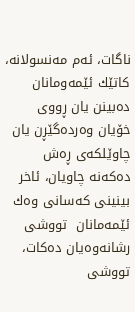ناگات، ئه‌م مه‌نسولانه‌، كاتێك ئێمه‌ومانان ده‌بینن یان ڕووی خۆیان وه‌رده‌گێڕن یان چاوێلكه‌ی ڕه‌ش ده‌كه‌نه‌ چاویان، ئاخر بینینی كه‌سانی وه‌ك ئێمه‌مانان  تووشی رشانه‌وه‌یان ده‌كات، تووشی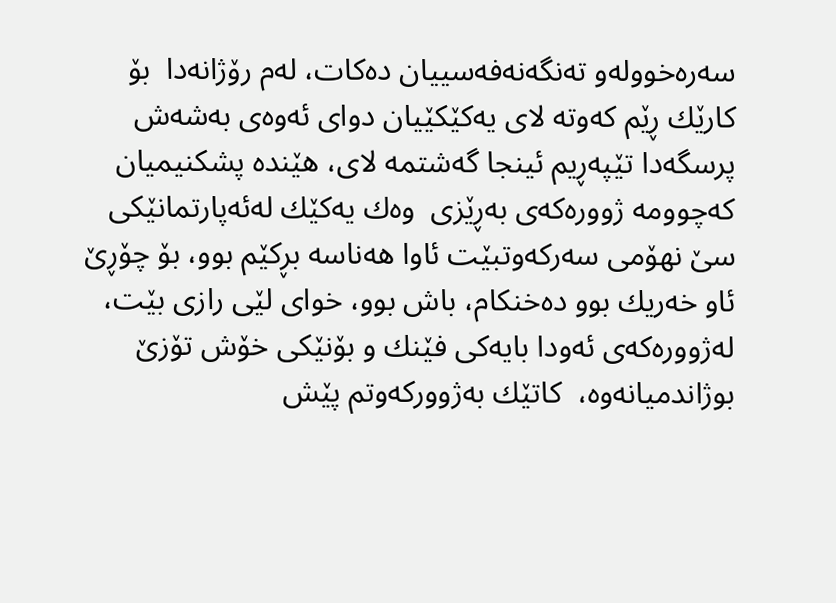سه‌ره‌خووله‌و ته‌نگه‌نه‌فه‌سییان ده‌كات، له‌م رۆژانه‌دا  بۆ كارێك ڕێم كه‌وته‌ لای یه‌كێكێیان دوای ئه‌وه‌ی به‌شه‌ش پرسگه‌دا تێپه‌ڕیم ئینجا گه‌شتمه‌ لای، هێنده‌ پشكنیمیان  كه‌چوومه‌ ژووره‌كه‌ی به‌ڕێزی  وه‌ك یه‌كێك له‌ئه‌پارتمانێكی  سێ نهۆمی سه‌ركه‌وتبێت ئاوا هه‌ناسه‌ بڕكێم بوو، بۆ چۆڕێ ئاو خه‌ریك بوو ده‌خنكام، باش بوو، خوای لێی رازی بێت،  له‌ژووره‌كه‌ی ئه‌ودا بایه‌كی فێنك و بۆنێكی خۆش تۆزێ بوژاندمیانه‌وه‌،  كاتێك به‌ژووركه‌وتم پێش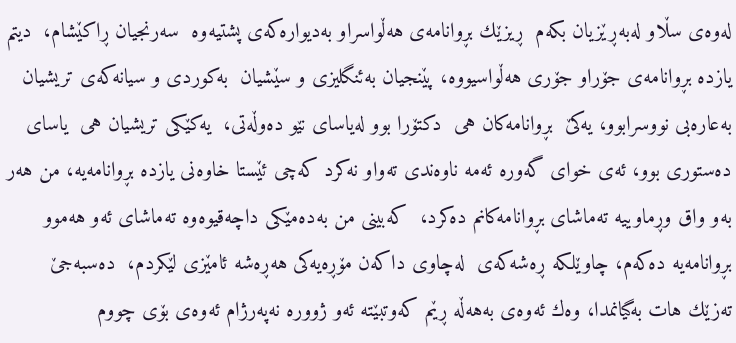له‌وه‌ی سڵاو له‌به‌ڕێزیان بكه‌م  ڕیزێك بڕوانامه‌ی هه‌ڵواسراو به‌دیواره‌كه‌ی پشتیه‌وه‌  سه‌رنجیان ڕاكێشام،  دیتم یازده‌ بڕوانامه‌ی جۆراو جۆری هه‌ڵواسیووه‌، پێنجیان به‌ئنگلیزی و سێشیان  به‌كوردی و سیانه‌كه‌ی تریشیان  به‌عاره‌بی نووسرابوو، یه‌كێ  بڕوانامه‌كان هی  دكتۆرا بوو له‌یاسای نێو ده‌وڵه‌تی،  یه‌كێكی تریشیان هی  یاسای ده‌ستوری بوو، ئه‌ی خوای گه‌وره‌ ئه‌مه‌ ناوه‌ندی ته‌واو نه‌كرد كه‌چی ئێستا خاوه‌نی یازده‌ بڕوانامه‌یه‌، من هه‌ر به‌و واق وڕماوییه‌ ته‌ماشای بڕوانامه‌كانم ده‌كرد،  كه‌بینی من به‌ده‌مێكی داچه‌قیوه‌وه‌ ته‌ماشای ئه‌و هه‌موو بڕوانامه‌یه‌ ده‌كه‌م، چاوێلكه‌ ڕه‌شه‌كه‌ی  له‌چاوی داكه‌ن مۆڕه‌یه‌كی هه‌ڕه‌شه‌ ئامێزی لێكردم،  ده‌سبه‌جێ ته‌زێك هات به‌گیانمدا، وه‌ك ئه‌وه‌ی به‌هه‌ڵه‌ ڕێم كه‌وتبێته‌ ئه‌و ژووره‌ نه‌په‌رژام ئه‌وه‌ی بۆی چووم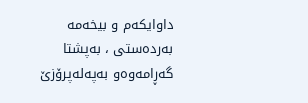داوایكه‌م و بیخه‌مه‌ به‌رده‌ستی ، به‌پشتا گه‌ڕامه‌وه‌و به‌په‌له‌پرۆزێ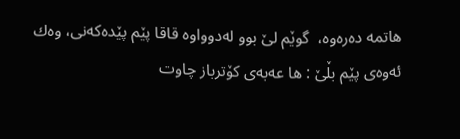هاتمه‌ ده‌ره‌وه‌،  گوێم لێ بوو له‌دوواوه‌ قاقا پێم پێده‌كه‌نی، وه‌ك ئه‌وه‌ی پێم بڵێ : ها عه‌به‌ی كۆترباز چاوت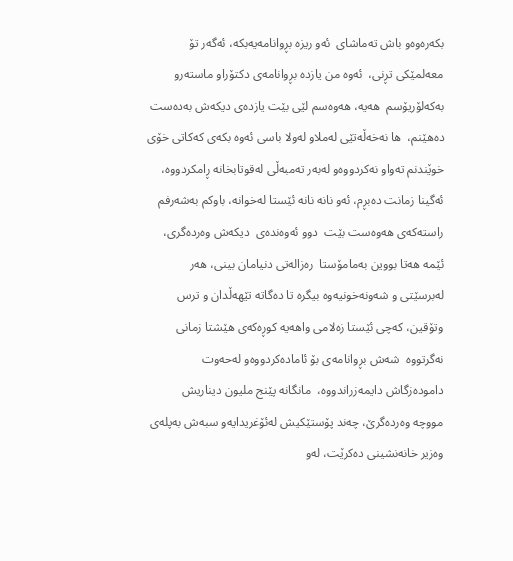بكه‌ره‌وه‌و باش ته‌ماشای  ئه‌و ریزه‌ بڕوانامه‌یه‌بكه‌، ئه‌گه‌ر تۆ معه‌لمێكی تڕنی،  ئه‌وه‌ من یازده‌ بڕوانامه‌ی دكتۆراو ماسته‌رو به‌كه‌لۆریۆسم  هه‌یه‌، هه‌وه‌سم لێی بێت یازده‌ی دیكه‌ش به‌ده‌ست ده‌هێنم،  ها نه‌خه‌ڵه‌تێی له‌ملاو له‌ولا باسی ئه‌وه‌ بكه‌ی كه‌كاتی خۆی خوێندنم ته‌واو نه‌كردووه‌و له‌به‌ر ته‌مبه‌ڵی له‌قوتابخانه‌ ڕامكردووه‌،   ئه‌گینا زمانت ده‌بڕم، ئه‌و نانه‌ نانه‌ ئێستا له‌خوانه‌، باوكم به‌شه‌رفم راسته‌كه‌ی هه‌وه‌ست بێت  دوو ئه‌وه‌نده‌ی  دیكه‌ش وه‌رده‌گری،  ئێمه‌ هه‌تا بووین به‌مامۆستا  ره‌زاله‌تی دنیامان بینی، هه‌ر له‌برسێتی و شه‌ونه‌خونیه‌وه‌ بیگره‌ تا ده‌گاته‌ تێهه‌ڵدان و ترس وتۆقین، كه‌چی ئێستا زه‌لامی واهه‌یه‌ كوڕه‌كه‌ی هێشتا زمانی  نه‌گرتووه‌  شه‌ش بڕوانامه‌ی بۆ ئاماده‌كردووه‌و له‌حه‌وت داموده‌زگاش دایمه‌زراندووه‌،  مانگانه‌ پێنج ملیون دیناریش  مووچه‌ وه‌رده‌گرێ، چه‌ند پۆستێكیش له‌ئۆغریدایه‌و سبه‌ش به‌پله‌ی وه‌زیر خانه‌نشینی ده‌كرێت، له‌و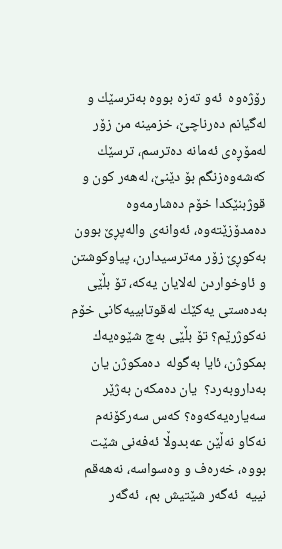رۆژه‌وه‌  ئه‌و ته‌زه‌ بووه‌ به‌ترسێك و له‌گیانم ده‌رناچێ، خزمینه‌ من زۆر له‌مۆڕه‌ی ئه‌مانه‌ ده‌ترسم، ترسێك كه‌شه‌وه‌زنگم بۆ دێنێ، له‌هه‌ر كون و قوژبنێكدا خۆم ده‌شارمه‌وه‌ ده‌مدۆزێته‌وه‌، ئه‌وانه‌ی واله‌پڕێ بوون به‌كوڕێ زۆر مه‌ترسیدارن، پیاوكوشتن و ئاوخواردن له‌لایان یه‌كه‌، تۆ بڵێی به‌ده‌ستی یه‌كێك له‌قوتابییه‌كانی خۆم نه‌كوژرێم؟ تۆ بڵێی به‌چ شێوه‌یه‌ك بمكوژن، ئایا به‌گوله‌  ده‌مكوژن یان به‌داروبه‌رد؟  یان ده‌مكه‌ن به‌ژێر سه‌یاره‌یه‌كه‌وه‌؟ كه‌س سه‌ركۆنه‌م نه‌كاو نه‌ڵێن عه‌بدوڵا ئه‌فه‌نی شێت بووه‌، خه‌ره‌ف و وه‌سواسه‌، نه‌هه‌قم نییه‌  ئه‌گه‌ر شێتیش بم،  ئه‌گه‌ر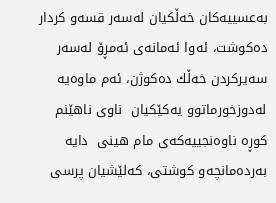به‌عسییه‌كان خه‌ڵكیان له‌سه‌ر قسه‌و كردار ده‌كوشت، ئه‌وا ئه‌مانه‌ی ئه‌مڕۆ له‌سه‌ر سه‌یركردن خه‌ڵك ده‌كوژن، ئه‌م ماوه‌یه‌ له‌دوزخورماتوو یه‌كێكیان  ناوی ناهێنم كوڕه‌ ناوه‌نجییه‌كه‌ی مام هینی  دایه‌ به‌رده‌مانچه‌و كوشتی، كه‌لێشیان پرسی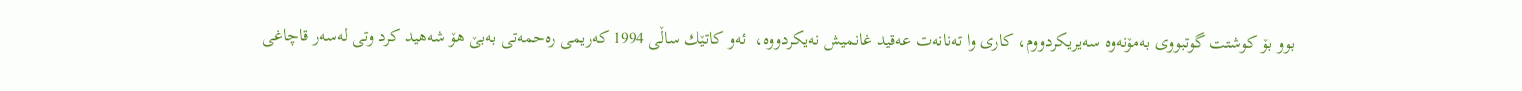بوو بۆ كوشتت گوتبووی به‌مۆنه‌وه‌ سه‌یریكردووم، كاری وا ته‌نانه‌ت عه‌قید غانمیش نه‌یكردووه‌،  ئه‌و كاتێك ساڵی 1994 كه‌ریمی ره‌حمه‌تی به‌بێ هۆ شه‌هید كرد وتی له‌سه‌ر قاچاغی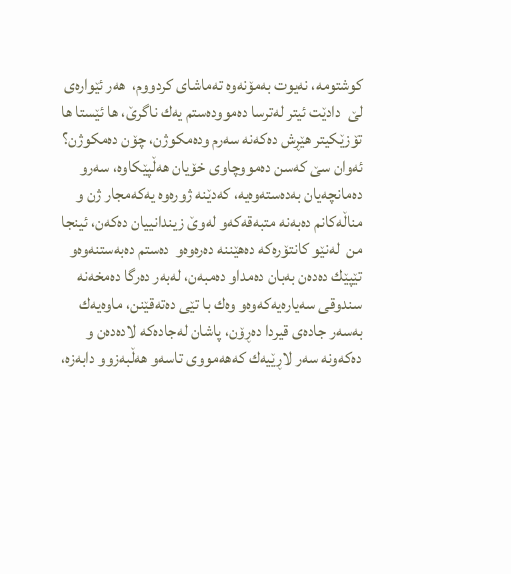كوشتومه‌، نه‌یوت به‌مۆنه‌وه‌ ته‌ماشای كردووم،  هه‌ر ئێواره‌ی  لێ  دادێت ئیتر له‌ترسا ده‌مووده‌ستم یه‌ك ناگرێ، ها ئێستا ها تۆزێكیتر هێڕش ده‌كه‌نه‌ سه‌رم وده‌مكوژن، چۆن ده‌مكوژن؟  ئه‌وان سێ كه‌سن ده‌مووچاوی خۆیان هه‌ڵپێكاوه‌، سه‌رو ده‌مانچه‌یان به‌ده‌سته‌وه‌یه‌، كه‌دێنه‌ ژوره‌وه‌ یه‌كه‌مجار ژن و مناڵه‌كانم ده‌به‌نه‌ متبه‌قه‌كه‌و له‌وێ زیندانییان ده‌كه‌ن، ئینجا من  له‌نێو كانتۆره‌كه‌ ده‌هێننه‌ ده‌ره‌وه‌و  ده‌ستم ده‌به‌ستنه‌وه‌و تێپێك ده‌ده‌ن به‌بان ده‌مداو ده‌مبه‌ن، له‌به‌ر ده‌رگا ده‌مخه‌نه‌ سندوقی سه‌یاره‌یه‌كه‌وه‌و وه‌ك با تێی ده‌ته‌قێنن، ماوه‌یه‌ك به‌سه‌ر جاده‌ی قیردا ده‌ڕۆن، پاشان له‌جاده‌كه‌ لاده‌ده‌ن و ده‌كه‌ونه‌ سه‌ر لاڕێیه‌ك كه‌هه‌مووی تاسه‌و هه‌ڵبه‌زوو دابه‌زه‌،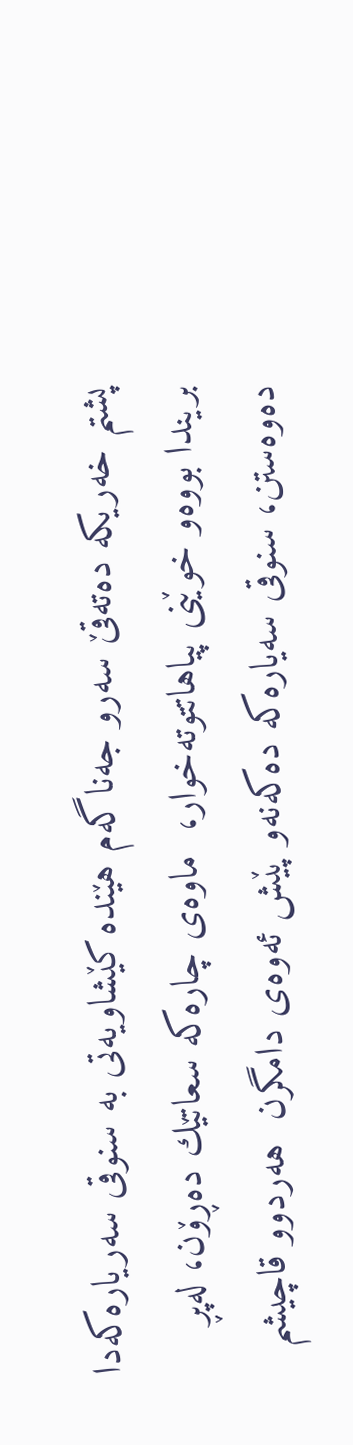پشتم خه‌ریكه‌ ده‌ته‌قێ سه‌رو جه‌ناگه‌م هێنده‌ كێشاویه‌تی به‌ سنوقی سه‌ریاره‌كه‌دا بریندا بووه‌و خوێنی پیاهاتتوته‌خوار،  ماوه‌ی چاره‌كه‌ سعاتێك ده‌ڕۆن، له‌پڕ ده‌وه‌ستن، سنوقی سه‌یاره‌كه‌ ده‌كه‌نه‌و پێش ئه‌وه‌ی دامگرن  هه‌ردوو قاچیشم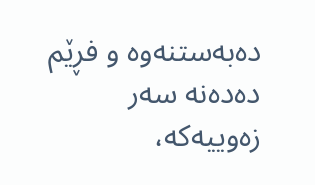ده‌به‌ستنه‌وه‌ و فڕێم ده‌ده‌نه‌ سه‌ر زه‌وییه‌كه‌،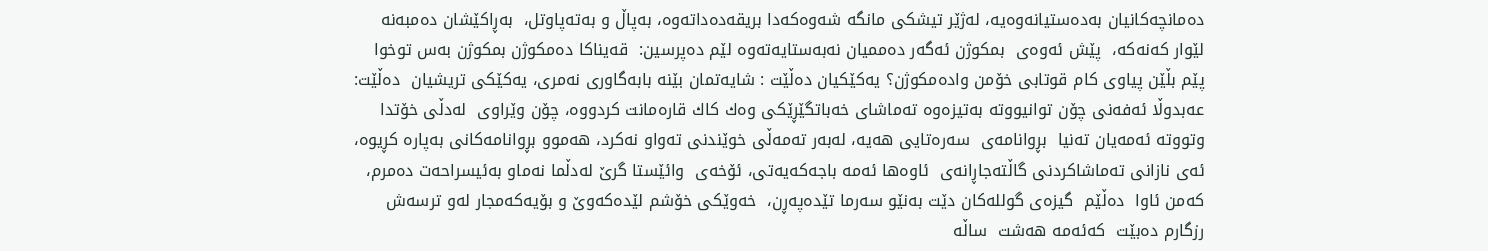ده‌مانچه‌كانیان به‌ده‌ستیانه‌وه‌یه‌، له‌ژێر تیشكی مانگه‌ شه‌وه‌كه‌دا بریقه‌ده‌داته‌وه‌، به‌پاڵ و به‌ته‌پاوتل،  به‌ڕاكێشان ده‌مبه‌نه‌ لێوار كه‌نه‌كه‌،  پێش ئه‌وه‌ی  بمكوژن ئه‌گه‌ر ده‌ممیان نه‌به‌ستایه‌ته‌وه‌ لێم ده‌پرسین:  قه‌یناكا ده‌مكوژن بمكوژن به‌س توخوا پێم بڵێن پیاوی كام قوتابی خۆمن واده‌مكوژن؟ یه‌كێكیان ده‌ڵێت : شایه‌تمان بێنه‌ بابه‌گاوری نه‌مری، یه‌كێكی تریشیان  ده‌ڵێت: عه‌بدوڵا ئه‌فه‌نی چۆن توانیووته‌ به‌تیزه‌وه‌ ته‌ماشای خه‌باتگێڕێكی وه‌ك كاك قاره‌مانت كردووه‌، چۆن وێراوی  له‌دڵی خۆتدا وتووته‌ ئه‌مه‌یان ته‌نیا  بڕوانامه‌ی  سه‌ره‌تایی هه‌یه‌، له‌به‌ر ته‌مه‌ڵی خوێندنی ته‌واو نه‌كرد، هه‌موو بڕوانامه‌كانی به‌پاره‌ كڕیوه‌،  ئه‌ی نازانی ته‌ماشاكردنی گاڵته‌جاڕانه‌ی  ئاوه‌ها ئه‌مه‌ باجه‌كه‌یه‌تی، ئۆخه‌ی  وائێستا گرێ له‌دڵما نه‌ماو به‌ئیسراحه‌ت ده‌مرم، كه‌من ئاوا  ده‌ڵێم  گیزه‌ی گولله‌كان دێت به‌نێو سه‌رما تێده‌په‌ڕن،  خه‌وێكی خۆشم لێده‌كه‌وێ و بۆیه‌كه‌مجار له‌و ترسه‌ش رزگارم ده‌بێت  كه‌ئه‌مه‌ هه‌شت  ساڵه‌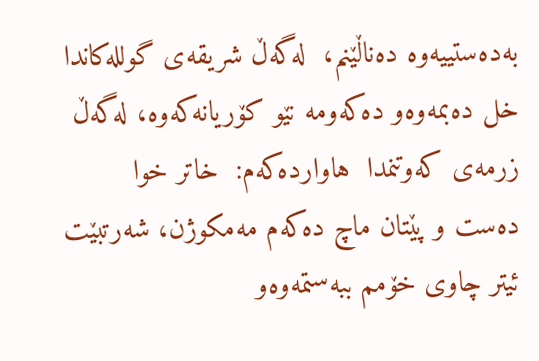به‌ده‌ستییه‌وه‌ ده‌ناڵێنم،  له‌گه‌ڵ شریقه‌ی گولله‌كاندا خل ده‌بمه‌وه‌و ده‌كه‌ومه‌ نێو كۆریانه‌كه‌وه‌، له‌گه‌ڵ زرمه‌ی كه‌وتنمدا  هاوارده‌كه‌م:  خاتر خوا  ده‌ست و پێتان ماچ ده‌كه‌م مه‌مكوژن، شه‌رتبێت ئیتر چاوی خۆمم ببه‌ستمه‌وه‌و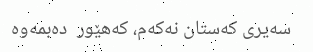سه‌یری كه‌ستان نه‌كه‌م، كه‌هێور  ده‌بمه‌وه‌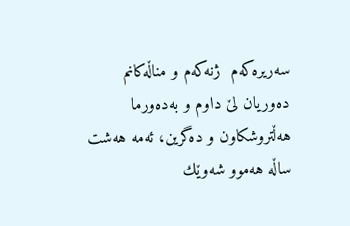سه‌ریره‌كه‌م  ژنه‌كه‌م و مناڵه‌كانم ده‌وریان لێ داوم و به‌ده‌ورما  هه‌ڵتروشكاون و ده‌گرین، ئه‌مه‌ هه‌شت  ساڵه‌ هه‌موو شه‌وێك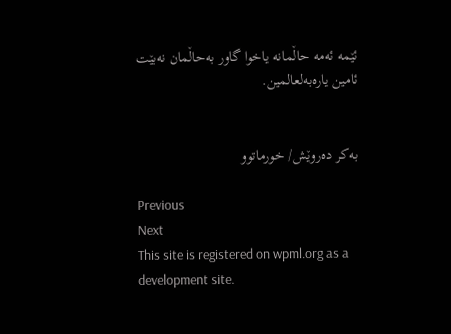ئێمه‌ ئه‌مه‌ حاڵمانه‌ یاخوا گاور به‌حاڵمان نه‌بێت ئامین یاره‌به‌لعالمین.


به‌كر ده‌روێش/ خورماتوو

Previous
Next
This site is registered on wpml.org as a development site.